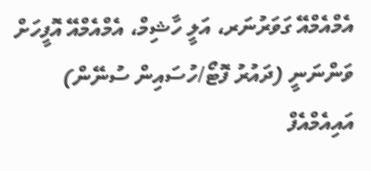އެމްއެމްއޭ ގަވަރުނަރ، އަލީ ހާޝިމް، އެމްއެމްއޭ އޮފީހަށް ވަންނަނީ (ދައުރު ފޮޓޯ/ހުސައިން ސުނޭން)
އައިއެމްއެފް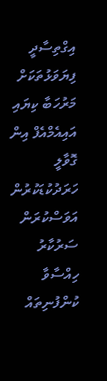އިގްތިސާދީ ފިޔަވަޅުތަކަށް މަރުހަބާ ކިޔައި އައިއެމްއެފް އިން ގޮވާލީ ހަރަދުކުޑަކުރުން އަވަސްކުރަން
ސަރުކާރު ހިއްސާވާ ކުންފުނިތައް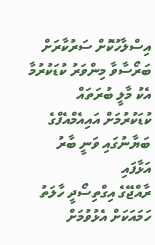އިސްލާހުކޮށް ސަރުކާރަށް ބަރޯސާވާ މިންވަރު ކުޑަކުރުމާ އެކު މާލީ ބުރަތައް ކުޑަކުރުމަށް އައިއެމްއެފްގެ ބަޔާނުގައި ވަނީ ބާރު އަޅާފައި
ރާއްޖޭގެ އިގްތިސޯދީ ހާލަތު ހަމައަކަށް އެޅުވުމަށް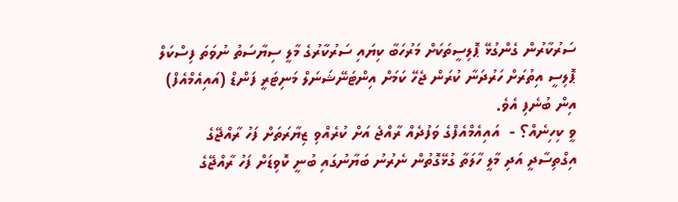ސަރުކާރުން ގެންގުޅޭ ޕޮލިސީތަކަށް މަރުހަބާ ކިޔައި ސަރުކާރުގެ މާލީ ސިޔާސަތު ނުވަތަ ފިސްކަލް ޕޮލިސީ އިތުރަށް ހަރުދަނާ ކުރަން ޖެހޭ ކަމަށް އިންޓަނޭޝަނަލް މަނިޓަރީ ފަންޑް (އައިއެމްއެފް) އިން ބުނެފި އެވެ.
ވީ ކިހިނެއް؟ -  އައިއެމްއެފްގެ ވަފުދެއް ރާއްޖެ އަށް ކުރެއްވި ޒިޔާރަތަށް ފަހު ރާއްޖޭގެ އިގްތިސާދީ އަދި މާލީ ހާލަތާ ގުޅޭގޮތުން ނެރުނު ބަޔާނުގައި ބުނީ ކޮވިޑަށް ފަހު ރާއްޖޭގެ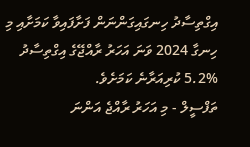އިގްތިސާދު ހިނގައިގަންނަން ފަށާފައިވާ ކަމަށާއި މި ހިނގާ 2024 ވަނަ އަހަރު ރާއްޖޭގެ އިގްތިސާދު %5.2 ކުރިއަރާނެ ކަމަށެވެ.
ތަފްސީލް - މި އަހަރު ރާއްޖެ އަންނަ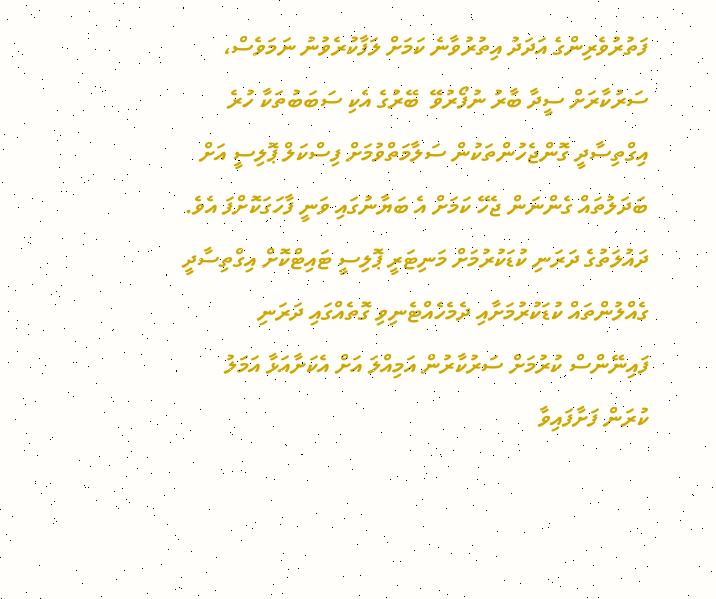ފަތުރުވެރިންގެ އަދަދު އިތުރުވާނެ ކަމަށް ލަފާކުރެވުނު ނަމަވެސް، ސަރުކާރަށް ސީދާ ބާރު ނުފޯރުވޭ  ބޭރުގެ އެކި ސަބަބުތަކާ ހުރެ އިގްތިސާދީ ގޮންޖެހުންތަކުން ސަލާމަތްވުމަށް ފިސްކަލް ޕޮލިސީ އަށް ބަދަލުތައް ގެންނަން ޖެހޭ ކަމަށް އެ ބަޔާނުގައި ވަނީ ފާހަގަކޮށްފަ އެވެ.
ދައުލަތުގެ ދަރަނި ކުޑަކުރުމަށް މަނިޓަރީ ޕޮލިސީ ޓައިޓްކޮށް އިގްތިސާދީ ގެއްލުންތައް ކުޑަކުރުމަށާއި ދެމެހެއްޓެނިވި ގޮތެއްގައި ދަރަނި ފައިނޭންސް ކުރުމަށް ސަރުކާރުން އަމިއްލަ އަށް އެކަށާއަޅާ އަމަލު ކުރަން ފަށާފައިވާ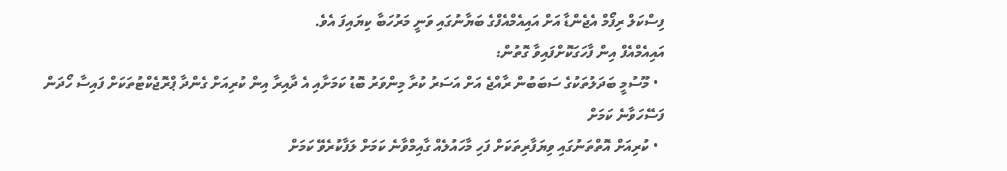ފިސްކަލް ރިފޯމް އެޖެންޑާ އަށް އައިއެމްއެފްގެ ބަޔާނުގައި ވަނީ މަރުހަބާ ކިޔައިފަ އެވެ.
އައިއެމްއެފް އިން ފާހަގަކޮށްފައިވާ ގޮތުން:
  • މޫސުމީ ބަދަލުތަކުގެ ސަބަބުން ރާއްޖެ އަށް އަސަރު ކުރާ މިންވަރު ބޮޑު ކަމަށާއި އެ ދާއިރާ އިން ކުރިއަށް ގެންދާ ޕްރޮޖެކްޓުތަކަށް ފައިސާ ހޯދަން ފަސޭހަވާނެ ކަމަށް
  • ކުރިއަށް އޮތްތަނުގައި ވިޔަފާރިތަކަށް ފަހި މާހައުލެއް ގާއިމްވާނެ ކަމަށް ލަފާކުރެވޭ ކަމަށް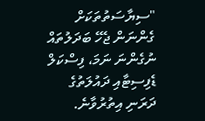"ސިޔާސަތުތަކަށް ގެންނަން ޖެހޭ ބަދަލުތައް ނުގެންނަ ނަމަ، ފިސްކަލް ޑެފިސިޓާއި ދައުލަތުގެ ދަރަނި އިތުރުވާނެ.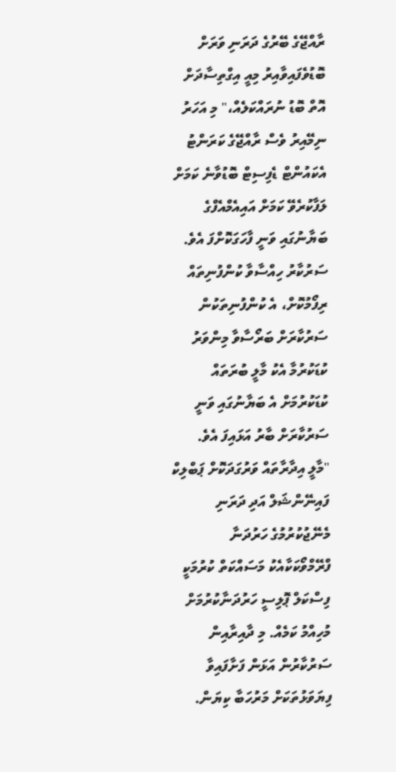ރާއްޖޭގެ ބޭރުގެ ދަރަނި ވަރަށް ބޮޑުވެފައިވާއިރު މިއީ އިގްތިސާދަށް އޮތް ބޮޑު ނުރައްކަލެއް،" މި އަހަރު ނިމޭއިރު ވެސް ރާއްޖޭގެ ކަރަންޓު އެކައުންޓް ޑެފިސިޓް ބޮޑުވާނެ ކަމަށް ލަފާކުރެވޭ ކަމަށް އައިއެމްއެފްގެ ބަޔާނުގައި ވަނީ ފާހަގަކޮށްފަ އެވެ.
ސަރުކާރު ހިއްސާވާ ކުންފުނިތައް ރިފޯމުކޮށް، އެ ކުންފުނިތަކުން ސަރުކާރަށް ބަރޯސާވާ މިންވަރު ކުޑަކުރުމާ އެކު މާލީ ބުރަތައް ކުޑަކުރުމަށް އެ ބަޔާނުގައި ވަނީ ސަރުކާރަށް ބާރު އަޅައިފަ އެވެ.
"މާލީ އިދާރާތައް ވަރުގަދަކޮށް ޕަބްލިކް ފައިނޭންޝަލް އަދި ދަރަނި މެނޭޖުކުރުމުގެ ހަރުދަނާ ފްރޭމްވޯކަކާއެކު މަސައްކަތް ކުރުމަކީ ފިސްކަލް ޕޮލިސީ ހަރުދަނާކުރުމަށް މުހިއްމު ކަމެއް. މި ދާއިރާއިން ސަރުކާރުން އަޅަން ފަށާފައިވާ ފިޔަވަޅުތަކަށް މަރުހަބާ ކިޔަން.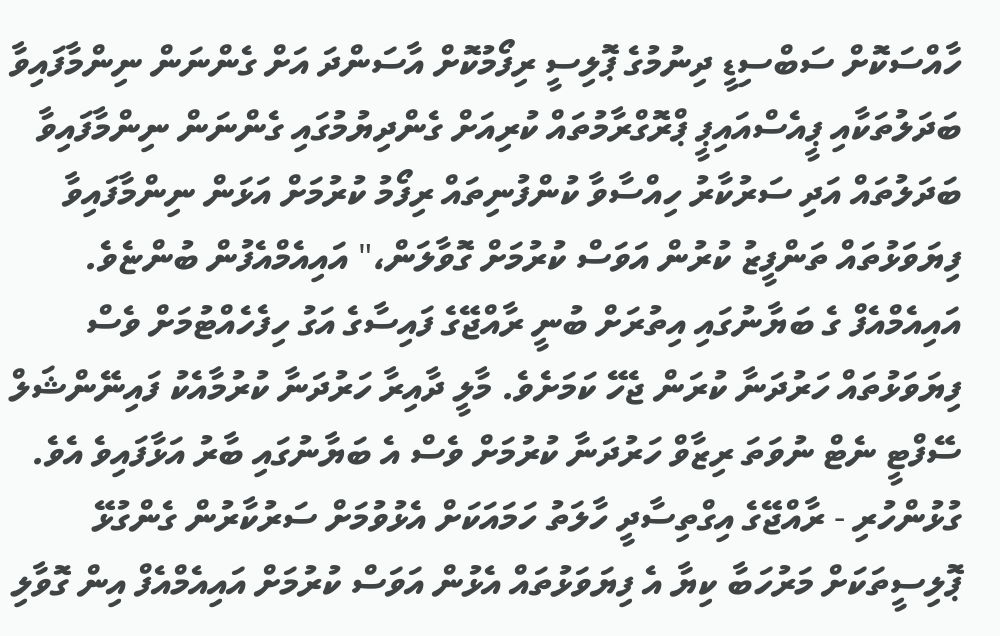ހާއްސަކޮށް ސަބްސިޑީ ދިނުމުގެ ޕޮލިސީ ރިފޯމުކޮށް އާސަންދަ އަށް ގެންނަން ނިންމާފައިވާ ބަދަލުތަކާއި ޕީއެސްއައިޕީ ޕްރޮގްރާމުތައް ކުރިއަށް ގެންދިޔުމުގައި ގެންނަން ނިންމާފައިވާ ބަދަލުތައް އަދި ސަރުކާރު ހިއްސާވާ ކުންފުނިތައް ރިފޯމު ކުރުމަށް އަޅަން ނިންމާފައިވާ ފިޔަވަޅުތައް ތަންފީޒު ކުރުން އަވަސް ކުރުމަށް ގޮވާލަން،" އައިއެމްއެފުން ބުންޏެވެ.
އައިއެމްއެފް ގެ ބަޔާނުގައި އިތުރަށް ބުނީ ރާއްޖޭގެ ފައިސާގެ އަގު ހިފެހެއްޓުމަށް ވެސް ފިޔަވަޅުތައް ހަރުދަނާ ކުރަން ޖެހޭ ކަމަށެވެ. މާލީ ދާއިރާ ހަރުދަނާ ކުރުމާއެކު ފައިނޭންޝަލް ސޭފްޓީ ނެޓް ނުވަތަ ރިޒާވް ހަރުދަނާ ކުރުމަށް ވެސް އެ ބަޔާނުގައި ބާރު އަޅާފައިވެ އެވެ.
ގުޅުންހުރި - ރާއްޖޭގެ އިގްތިސާދީ ހާލަތު ހަމައަކަށް އެޅުވުމަށް ސަރުކާރުން ގެންގުޅޭ ޕޮލިސީތަކަށް މަރުހަބާ ކިޔާ އެ ފިޔަވަޅުތައް އެޅުން އަވަސް ކުރުމަށް އައިއެމްއެފް އިން ގޮވާލި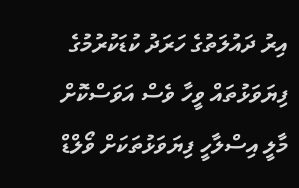އިރު ދައުލަތުގެ ހަރަދު ކުޑަކުރުމުގެ ފިޔަވަޅުތައް ވީހާ ވެސް އަވަސްކޮށް މާލީ އިސްލާހީ ފިޔަވަޅުތަކަށް ވޯލްޑް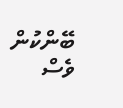ބޭންކުން ވެސް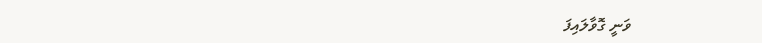ވަނީ ގޮވާލައިފަ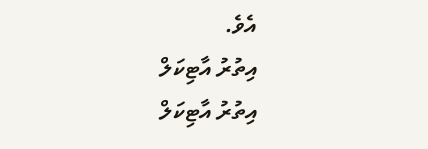އެވެ.
އިތުރު އާޓިކަލް
އިތުރު އާޓިކަލް